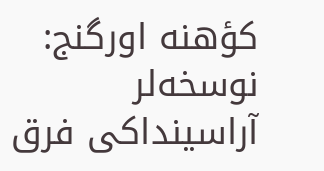کؤهنه اورگنج: نوسخه‌لر آراسینداکی فرق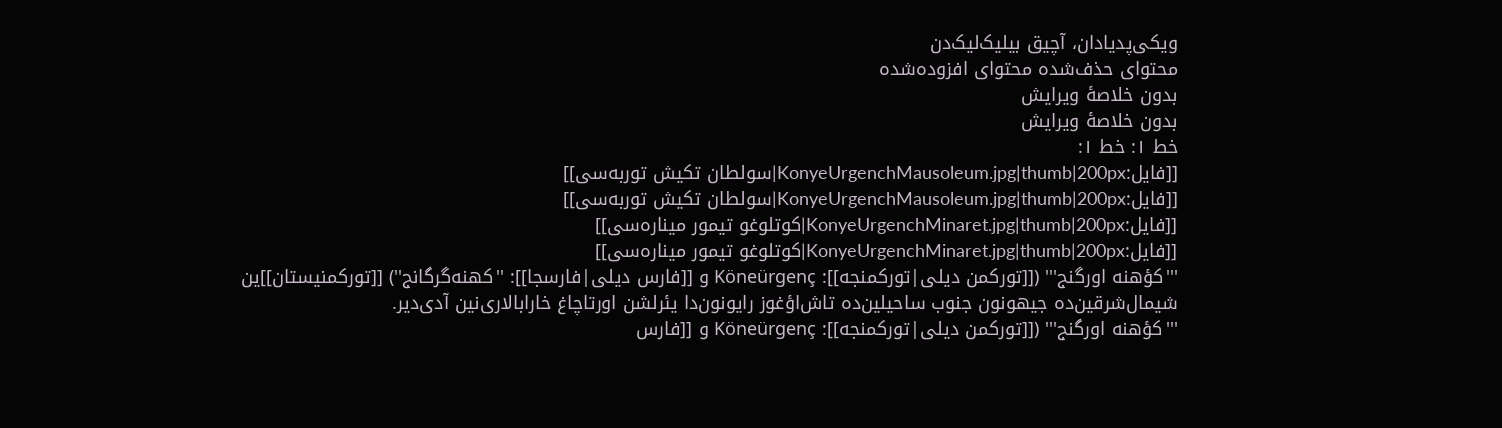ویکی‌پدیادان، آچیق بیلیک‌لیک‌دن
محتوای حذف‌شده محتوای افزوده‌شده
بدون خلاصۀ ویرایش
بدون خلاصۀ ویرایش
خط ۱: خط ۱:
[[فایل:KonyeUrgenchMausoleum.jpg|thumb|200px|سولطان تکیش توربه‌سی]]
[[فایل:KonyeUrgenchMausoleum.jpg|thumb|200px|سولطان تکیش توربه‌سی]]
[[فایل:KonyeUrgenchMinaret.jpg|thumb|200px|کوتلوغو تیمور میناره‌سی]]
[[فایل:KonyeUrgenchMinaret.jpg|thumb|200px|کوتلوغو تیمور میناره‌سی]]
'''کؤهنه اورگنج''' ([[تورکمن دیلی|تورکمنجه]]: Köneürgenç و [[فارس دیلی|فارسجا]]: ''کهنه‌گرگانج'') [[تورکمنیستان]]ین شیمال‌شرقین‌ده جیهونون جنوب ساحیلین‌ده تاش‌اؤغوز رایونون‌دا یئرلشن اورتاچاغ خارابالاری‌نین آدی‌دیر.
'''کؤهنه اورگنج''' ([[تورکمن دیلی|تورکمنجه]]: Köneürgenç و [[فارس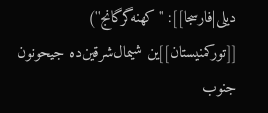دیلی|فارسجا]]: ''کهنه‌گرگانج'') [[تورکمنیستان]]ین شیمال‌شرقین‌ده جیحونون جنوب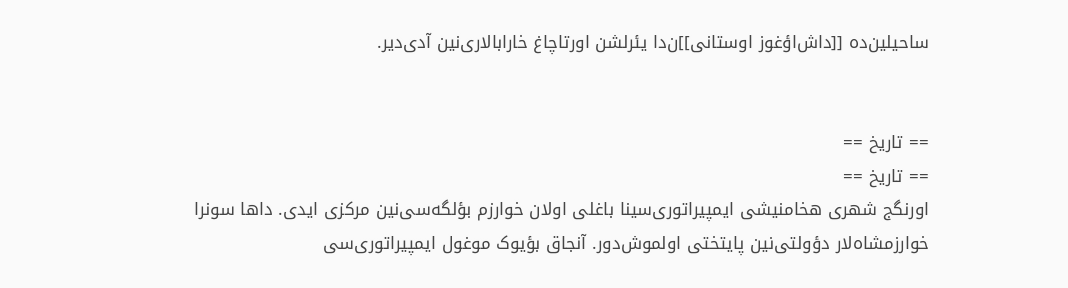ساحیلین‌ده [[داش‌اؤغوز اوستانی]]ن‌دا یئرلشن اورتاچاغ خارابالاری‌نین آدی‌دیر.


== تاریخ ==
== تاریخ ==
اورنگج شهری هخامنیشی ایمپیراتوری‌سینا باغلی اولان خوارزم بؤلگه‌سی‌نین مرکزی ایدی. داها سونرا خوارزمشاه‌لار دؤولتی‌نین پایتختی اولموش‌دور. آنجاق بؤیوک موغول ایمپیراتوری‌سی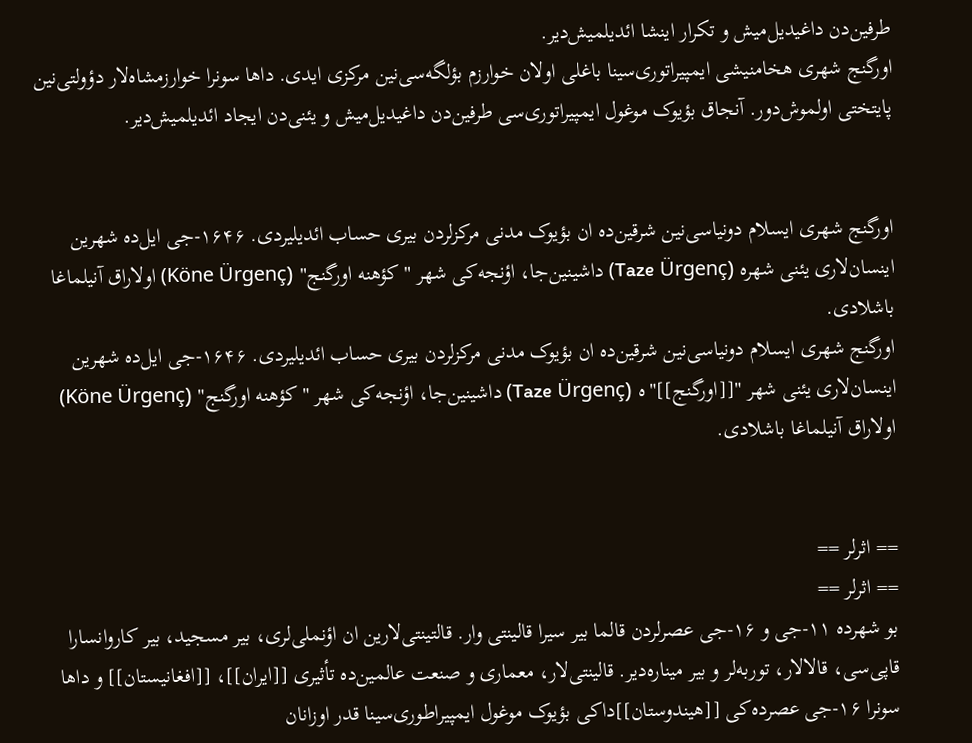طرفین‌دن داغیدیل‌میش و تکرار اینشا ائدیلمیش‌دیر.
اورگنج شهری هخامنیشی ایمپیراتوری‌سینا باغلی اولان خوارزم بؤلگه‌سی‌نین مرکزی ایدی. داها سونرا خوارزمشاه‌لار دؤولتی‌نین پایتختی اولموش‌دور. آنجاق بؤیوک موغول ایمپیراتوری‌سی طرفین‌دن داغیدیل‌میش و یئنی‌دن ایجاد ائدیلمیش‌دیر.


اورگنج شهری ایسلام دونیاسی‌نین شرقین‌ده ان بؤیوک مدنی مرکزلردن بیری حساب ائدیلیردی. ۱۶۴۶-جی ایل‌ده شهرین اینسان‌لاری یئنی شهره (Taze Ürgenç) داشینین‌جا، اؤنجه‌کی شهر "کؤهنه اورگنج" (Köne Ürgenç) اولاراق آنیلماغا باشلادی.
اورگنج شهری ایسلام دونیاسی‌نین شرقین‌ده ان بؤیوک مدنی مرکزلردن بیری حساب ائدیلیردی. ۱۶۴۶-جی ایل‌ده شهرین اینسان‌لاری یئنی شهر "[[اورگنج]]"ه (Taze Ürgenç) داشینین‌جا، اؤنجه‌کی شهر "کؤهنه اورگنج" (Köne Ürgenç) اولاراق آنیلماغا باشلادی.


== اثرلر ==
== اثرلر ==
بو شهرده ۱۱-جی و ۱۶-جی عصرلردن قالما بیر سیرا قالینتی وار. قالتینتی‌لارین ان اؤنملی‌لری، بیر مسجید، بیر کاروانسارا قاپی‌سی، قالالار، توربه‌لر و بیر میناره‌دیر. قالینتی‌لار، معماری و صنعت عالمین‌ده تأثیری [[ایران]]، [[افغانیستان]] و داها سونرا ۱۶-جی عصرده‌کی [[هیندوستان]]داکی بؤیوک موغول ایمپیراطوری‌سینا قدر اوزانان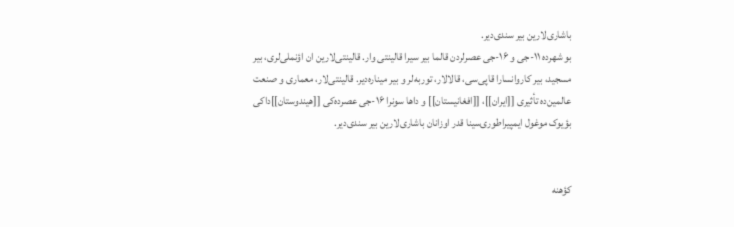باشاری‌لارین بیر سندی‌دیر.
بو شهرده ۱۱-جی و ۱۶-جی عصرلردن قالما بیر سیرا قالینتی وار. قالینتی‌لارین ان اؤنملی‌لری، بیر مسجید، بیر کاروانسارا قاپی‌سی، قالالار، توربه‌لر و بیر میناره‌دیر. قالینتی‌لار، معماری و صنعت عالمین‌ده تأثیری [[ایران]]، [[افغانیستان]] و داها سونرا ۱۶-جی عصرده‌کی [[هیندوستان]]داکی بؤیوک موغول ایمپیراطوری‌سینا قدر اوزانان باشاری‌لارین بیر سندی‌دیر.


کؤهنه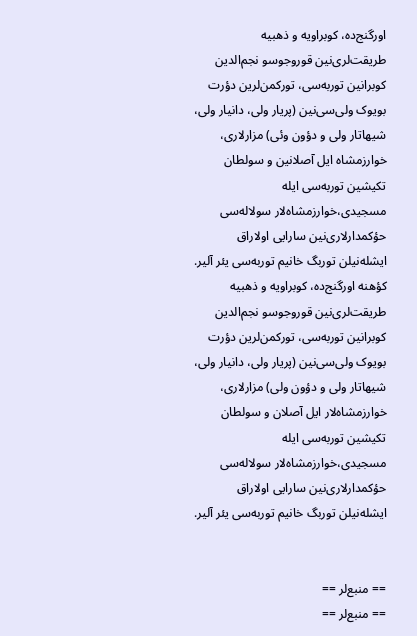اورگنج‌ده، کوبراویه و ذهبیه طریقت‌لری‌نین قوروجوسو نجم‌الدین کوبرانین توربه‌سی، تورکمن‌لرین دؤرت بویوک ولی‌سی‌نین (پریار ولی، دانیار ولی، شیهاتار ولی و دؤون وئی) مزارلاری، خوارزمشاه ایل آصلانین و سولطان تکیشین توربه‌سی ایله مسجیدی،خوارزمشاه‌لار سولاله‌سی حؤکمدارلاری‌نین سارایی اولاراق ایشله‌نیلن توربگ خانیم توربه‌سی یئر آلیر.
کؤهنه اورگنج‌ده، کوبراویه و ذهبیه طریقت‌لری‌نین قوروجوسو نجم‌الدین کوبرانین توربه‌سی، تورکمن‌لرین دؤرت بویوک ولی‌سی‌نین (پریار ولی، دانیار ولی، شیهاتار ولی و دؤون ولی) مزارلاری، خوارزمشاه‌لار ایل آصلان و سولطان تکیشین توربه‌سی ایله مسجیدی،خوارزمشاه‌لار سولاله‌سی حؤکمدارلاری‌نین سارایی اولاراق ایشله‌نیلن توربگ خانیم توربه‌سی یئر آلیر.


== منبع‌لر ==
== منبع‌لر ==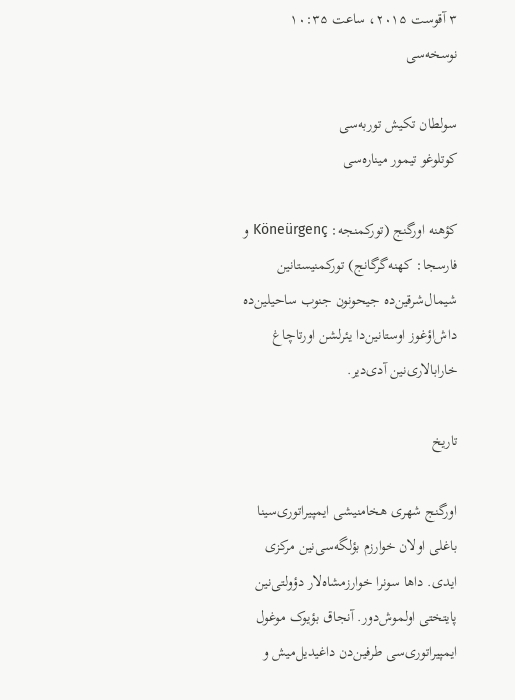۳ آقوست ۲۰۱۵، ساعت ۱۰:۳۵ نوسخه‌سی

سولطان تکیش توربه‌سی
کوتلوغو تیمور میناره‌سی

کؤهنه اورگنج (تورکمنجه: Köneürgenç و فارسجا: کهنه‌گرگانج) تورکمنیستانین شیمال‌شرقین‌ده جیحونون جنوب ساحیلین‌ده داش‌اؤغوز اوستانین‌دا یئرلشن اورتاچاغ خارابالاری‌نین آدی‌دیر.

تاریخ

اورگنج شهری هخامنیشی ایمپیراتوری‌سینا باغلی اولان خوارزم بؤلگه‌سی‌نین مرکزی ایدی. داها سونرا خوارزمشاه‌لار دؤولتی‌نین پایتختی اولموش‌دور. آنجاق بؤیوک موغول ایمپیراتوری‌سی طرفین‌دن داغیدیل‌میش و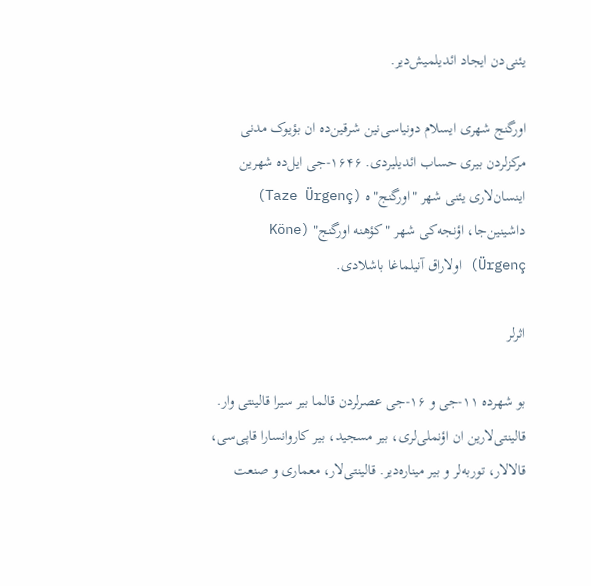یئنی‌دن ایجاد ائدیلمیش‌دیر.

اورگنج شهری ایسلام دونیاسی‌نین شرقین‌ده ان بؤیوک مدنی مرکزلردن بیری حساب ائدیلیردی. ۱۶۴۶-جی ایل‌ده شهرین اینسان‌لاری یئنی شهر "اورگنج"ه (Taze Ürgenç) داشینین‌جا، اؤنجه‌کی شهر "کؤهنه اورگنج" (Köne Ürgenç) اولاراق آنیلماغا باشلادی.

اثرلر

بو شهرده ۱۱-جی و ۱۶-جی عصرلردن قالما بیر سیرا قالینتی وار. قالینتی‌لارین ان اؤنملی‌لری، بیر مسجید، بیر کاروانسارا قاپی‌سی، قالالار، توربه‌لر و بیر میناره‌دیر. قالینتی‌لار، معماری و صنعت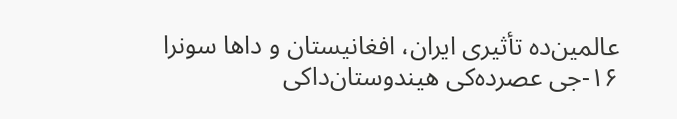عالمین‌ده تأثیری ایران، افغانیستان و داها سونرا ۱۶-جی عصرده‌کی هیندوستان‌داکی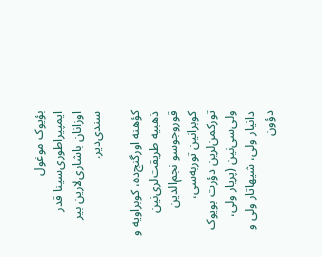بؤیوک موغول ایمپیراطوری‌سینا قدر اوزانان باشاری‌لارین بیر سندی‌دیر.

کؤهنه اورگنج‌ده، کوبراویه و ذهبیه طریقت‌لری‌نین قوروجوسو نجم‌الدین کوبرانین توربه‌سی، تورکمن‌لرین دؤرت بویوک ولی‌سی‌نین (پریار ولی، دانیار ولی، شیهاتار ولی و دؤون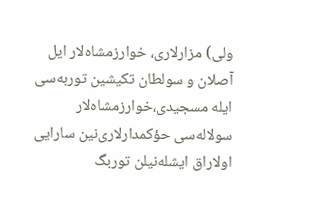ولی) مزارلاری، خوارزمشاه‌لار ایل آصلان و سولطان تکیشین توربه‌سی ایله مسجیدی،خوارزمشاه‌لار سولاله‌سی حؤکمدارلاری‌نین سارایی اولاراق ایشله‌نیلن توربگ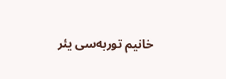خانیم توربه‌سی یئر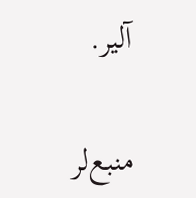آلیر.

منبع‌لر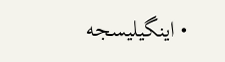• اینگیلیسجه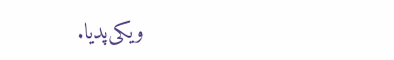ویکی‌پدیا.